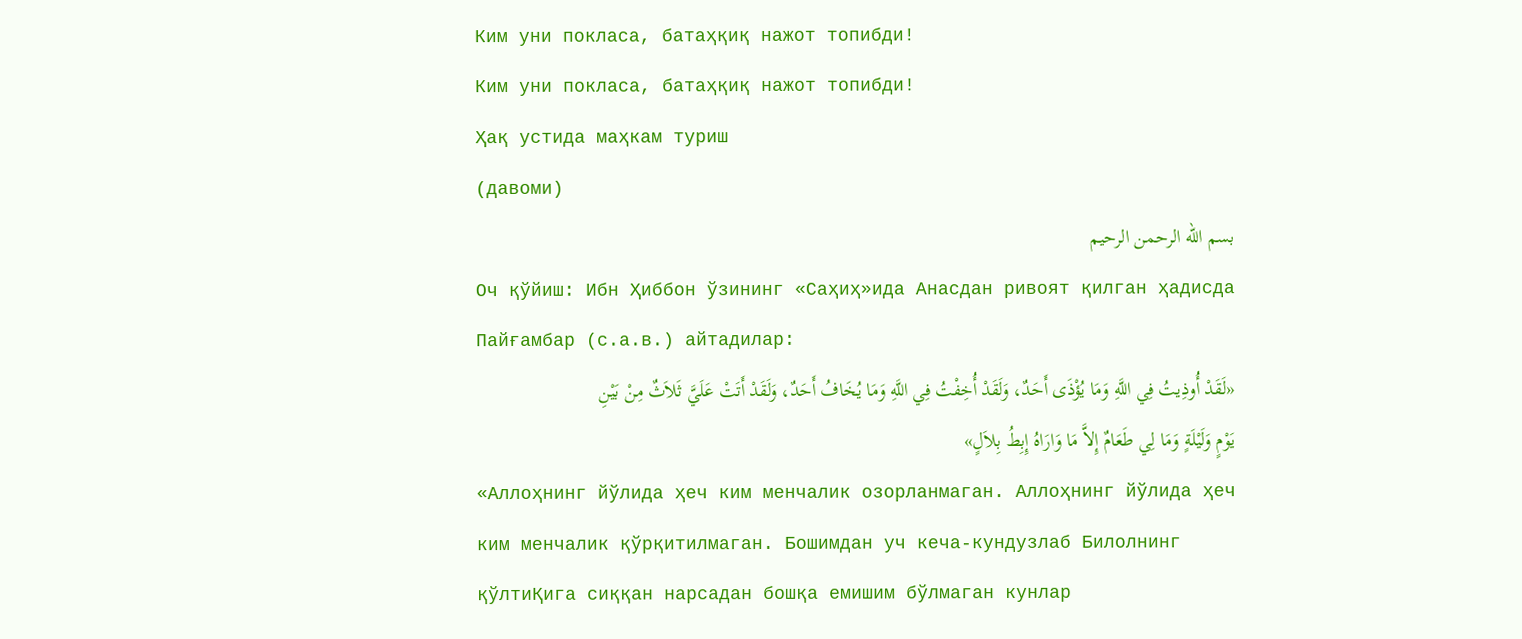Ким уни покласа, батаҳқиқ нажот топибди!
Ким уни покласа, батаҳқиқ нажот топибди!
Ҳақ устида маҳкам туриш
(давоми)
بسم الله الرحمن الرحيم
Оч қўйиш: Ибн Ҳиббон ўзининг «Саҳиҳ»ида Анасдан ривоят қилган ҳадисда Пайғамбар (с.а.в.) айтадилар:
«لَقَدْ أُوذِيتُ فِي اللَّهِ وَمَا يُؤْذَى أَحَدٌ، وَلَقَدْ أُخِفْتُ فِي اللَّهِ وَمَا يُخَافُ أَحَدٌ، وَلَقَدْ أَتَتْ عَلَيَّ ثَلاَثٌ مِنْ بَيْنِ يَوْمٍ وَلَيْلَةٍ وَمَا لِي طَعَامٌ إِلاَّ مَا وَارَاهُ إِبِطُ بِلاَلٍ»
«Аллоҳнинг йўлида ҳеч ким менчалик озорланмаган. Аллоҳнинг йўлида ҳеч ким менчалик қўрқитилмаган. Бошимдан уч кеча-кундузлаб Билолнинг қўлтиҚига сиққан нарсадан бошқа емишим бўлмаган кунлар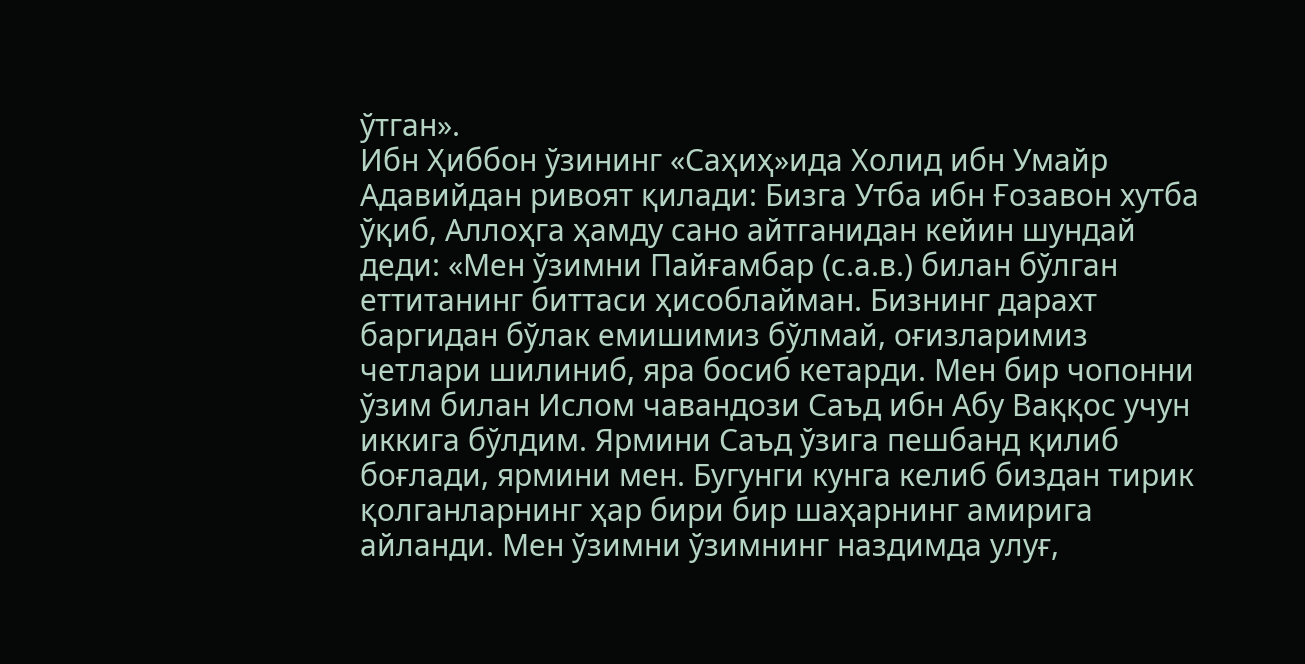ўтган».
Ибн Ҳиббон ўзининг «Саҳиҳ»ида Холид ибн Умайр Адавийдан ривоят қилади: Бизга Утба ибн Ғозавон хутба ўқиб, Аллоҳга ҳамду сано айтганидан кейин шундай деди: «Мен ўзимни Пайғамбар (с.а.в.) билан бўлган еттитанинг биттаси ҳисоблайман. Бизнинг дарахт баргидан бўлак емишимиз бўлмай, оғизларимиз четлари шилиниб, яра босиб кетарди. Мен бир чопонни ўзим билан Ислом чавандози Саъд ибн Абу Ваққос учун иккига бўлдим. Ярмини Саъд ўзига пешбанд қилиб боғлади, ярмини мен. Бугунги кунга келиб биздан тирик қолганларнинг ҳар бири бир шаҳарнинг амирига айланди. Мен ўзимни ўзимнинг наздимда улуғ,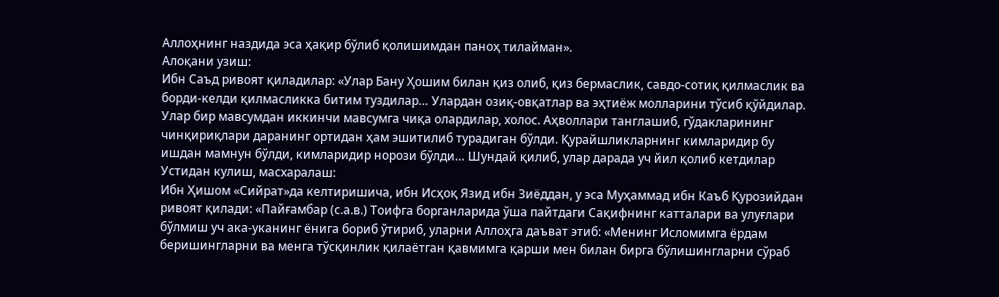Аллоҳнинг наздида эса ҳақир бўлиб қолишимдан паноҳ тилайман».
Алоқани узиш:
Ибн Саъд ривоят қиладилар: «Улар Бану Ҳошим билан қиз олиб, қиз бермаслик, савдо-сотиқ қилмаслик ва борди-келди қилмасликка битим туздилар… Улардан озиқ-овқатлар ва эҳтиёж молларини тўсиб қўйдилар. Улар бир мавсумдан иккинчи мавсумга чиқа олардилар, холос. Аҳволлари танглашиб, гўдакларининг чинқириқлари даранинг ортидан ҳам эшитилиб турадиган бўлди. Қурайшликларнинг кимларидир бу ишдан мамнун бўлди, кимларидир норози бўлди… Шундай қилиб, улар дарада уч йил қолиб кетдилар
Устидан кулиш, масхаралаш:
Ибн Ҳишом «Сийрат»да келтиришича, ибн Исҳоқ Язид ибн Зиёддан, у эса Муҳаммад ибн Каъб Қурозийдан ривоят қилади: «Пайғамбар (с.а.в.) Тоифга борганларида ўша пайтдаги Сақифнинг катталари ва улуғлари бўлмиш уч ака-уканинг ёнига бориб ўтириб, уларни Аллоҳга даъват этиб: «Менинг Исломимга ёрдам беришингларни ва менга тўсқинлик қилаётган қавмимга қарши мен билан бирга бўлишингларни сўраб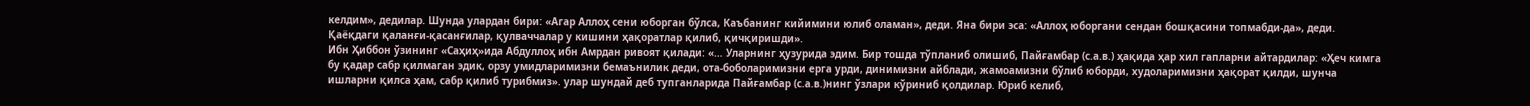келдим», дедилар. Шунда улардан бири: «Агар Аллоҳ сени юборган бўлса, Каъбанинг кийимини юлиб оламан», деди. Яна бири эса: «Аллоҳ юборгани сендан бошқасини топмабди-да», деди. Қаёқдаги қаланғи-қасанғилар, қулваччалар у кишини ҳақоратлар қилиб, қичқиришди».
Ибн Ҳиббон ўзининг «Саҳиҳ»ида Абдуллоҳ ибн Амрдан ривоят қилади: «… Уларнинг ҳузурида эдим. Бир тошда тўпланиб олишиб, Пайғамбар (с.а.в.) ҳақида ҳар хил гапларни айтардилар: «Ҳеч кимга бу қадар сабр қилмаган эдик, орзу умидларимизни бемаънилик деди, ота-боболаримизни ерга урди, динимизни айблади, жамоамизни бўлиб юборди, худоларимизни ҳақорат қилди, шунча ишларни қилса ҳам, сабр қилиб турибмиз». улар шундай деб тупганларида Пайғамбар (с.а.в.)нинг ўзлари кўриниб қолдилар. Юриб келиб,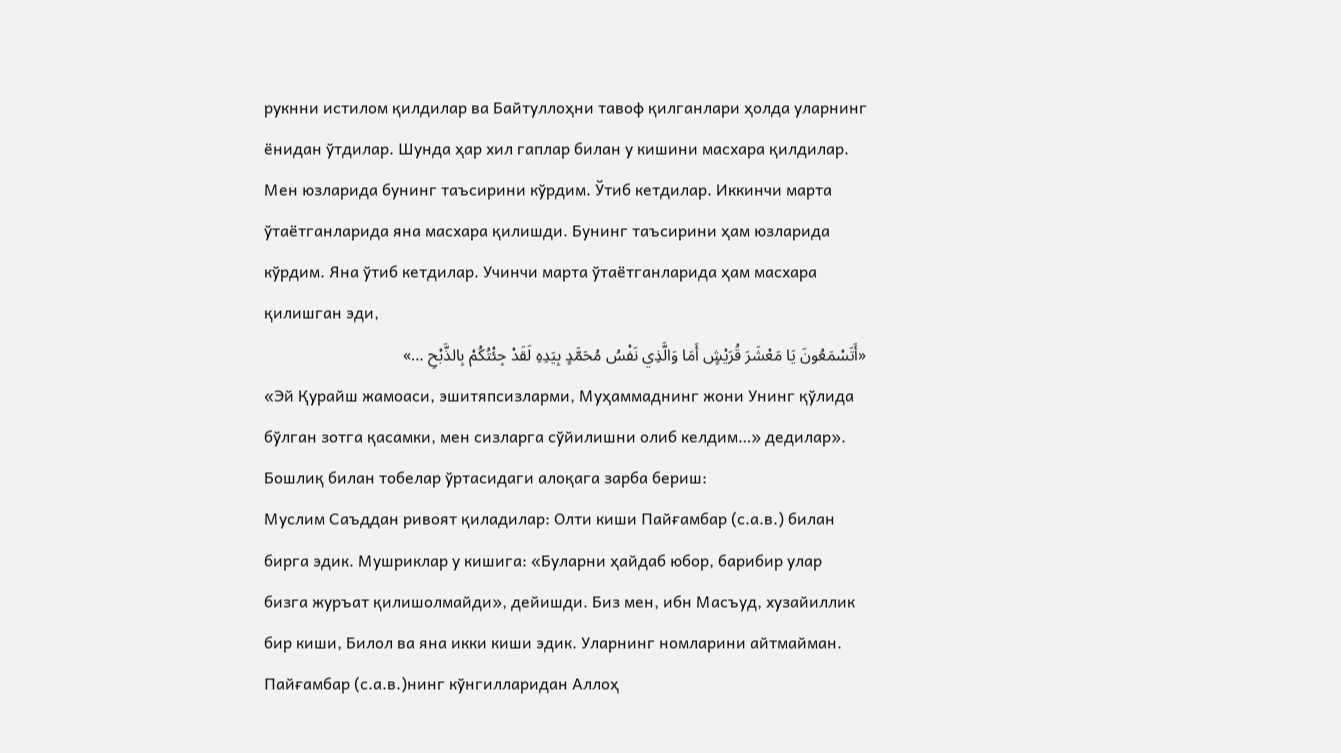рукнни истилом қилдилар ва Байтуллоҳни тавоф қилганлари ҳолда уларнинг ёнидан ўтдилар. Шунда ҳар хил гаплар билан у кишини масхара қилдилар. Мен юзларида бунинг таъсирини кўрдим. Ўтиб кетдилар. Иккинчи марта ўтаётганларида яна масхара қилишди. Бунинг таъсирини ҳам юзларида кўрдим. Яна ўтиб кетдилар. Учинчи марта ўтаётганларида ҳам масхара қилишган эди,
«أَتَسْمَعُونَ يَا مَعْشَرَ قُرَيْشٍ أَمَا وَالَّذِي نَفْسُ مُحَمَّدٍ بِيَدِهِ لَقَدْ جِئْتُكُمْ بِالذَّبْحِ …»
«Эй Қурайш жамоаси, эшитяпсизларми, Муҳаммаднинг жони Унинг қўлида бўлган зотга қасамки, мен сизларга сўйилишни олиб келдим…» дедилар».
Бошлиқ билан тобелар ўртасидаги алоқага зарба бериш:
Муслим Саъддан ривоят қиладилар: Олти киши Пайғамбар (с.а.в.) билан бирга эдик. Мушриклар у кишига: «Буларни ҳайдаб юбор, барибир улар бизга журъат қилишолмайди», дейишди. Биз мен, ибн Масъуд, хузайиллик бир киши, Билол ва яна икки киши эдик. Уларнинг номларини айтмайман. Пайғамбар (с.а.в.)нинг кўнгилларидан Аллоҳ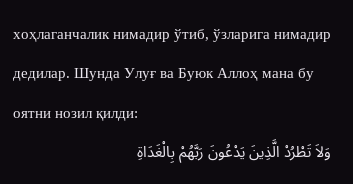хоҳлаганчалик нимадир ўтиб, ўзларига нимадир дедилар. Шунда Улуғ ва Буюк Аллоҳ мана бу оятни нозил қилди:
وَلاَ تَطْرُدْ الَّذِينَ يَدْعُونَ رَبَّهُمْ بِالْغَدَاةِ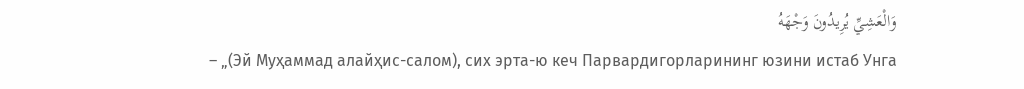وَالْعَشِيِّ يُرِيدُونَ وَجْهَهُ
– „(Эй Муҳаммад алайҳис-салом), сих эрта-ю кеч Парвардигорларининг юзини истаб Унга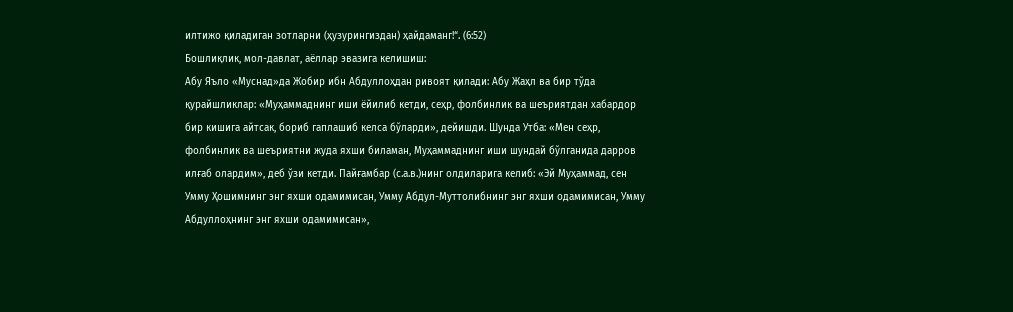илтижо қиладиган зотларни (ҳузурингиздан) ҳайдаманг!“. (6:52)
Бошлиқлик, мол-давлат, аёллар эвазига келишиш:
Абу Яъло «Муснад»да Жобир ибн Абдуллоҳдан ривоят қилади: Абу Жаҳл ва бир тўда қурайшликлар: «Муҳаммаднинг иши ёйилиб кетди, сеҳр, фолбинлик ва шеъриятдан хабардор бир кишига айтсак, бориб гаплашиб келса бўларди», дейишди. Шунда Утба: «Мен сеҳр, фолбинлик ва шеъриятни жуда яхши биламан, Муҳаммаднинг иши шундай бўлганида дарров илғаб олардим», деб ўзи кетди. Пайғамбар (с.а.в.)нинг олдиларига келиб: «Эй Муҳаммад, сен Умму Ҳошимнинг энг яхши одамимисан, Умму Абдул-Муттолибнинг энг яхши одамимисан, Умму Абдуллоҳнинг энг яхши одамимисан»,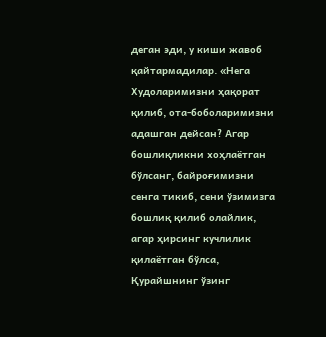деган эди, у киши жавоб қайтармадилар. «Нега Худоларимизни ҳақорат қилиб, ота-боболаримизни адашган дейсан? Агар бошлиқликни хоҳлаётган бўлсанг, байроғимизни сенга тикиб, сени ўзимизга бошлиқ қилиб олайлик, агар ҳирсинг кучлилик қилаётган бўлса, Қурайшнинг ўзинг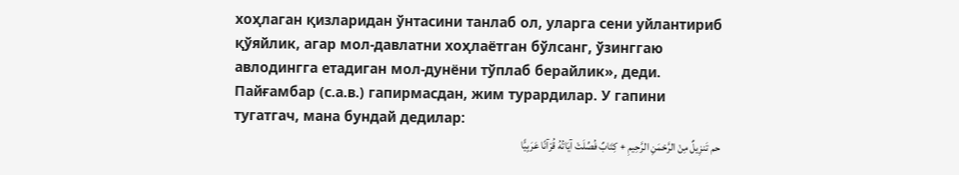хоҳлаган қизларидан ўнтасини танлаб ол, уларга сени уйлантириб қўяйлик, агар мол-давлатни хоҳлаётган бўлсанг, ўзинггаю авлодингга етадиган мол-дунёни тўплаб берайлик», деди. Пайғамбар (с.а.в.) гапирмасдан, жим турардилар. У гапини тугатгач, мана бундай дедилар:
حم تَنزِيلٌ مِنْ الرَّحْمَنِ الرَّحِيمِ + كِتَابٌ فُصِّلَتْ آيَاتُهُ قُرْآنًا عَرَبِيًّا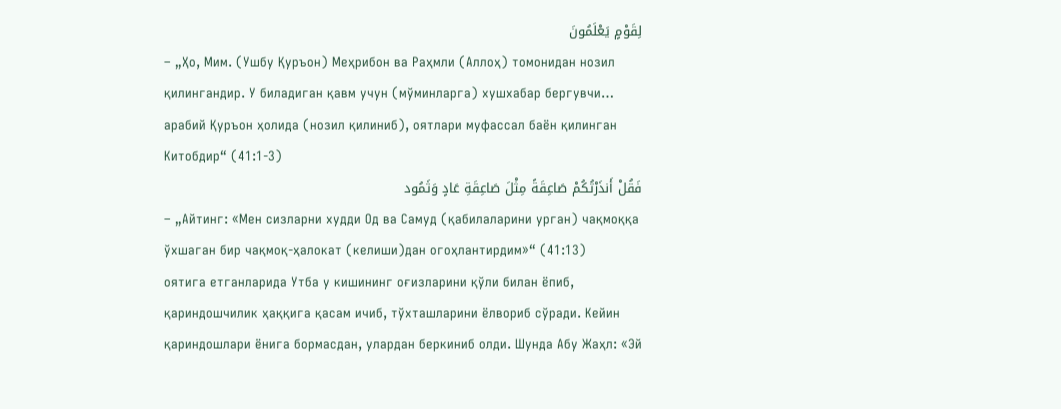لِقَوْمٍ يَعْلَمُونَ
– „Ҳо, Мим. (Ушбу Қуръон) Меҳрибон ва Раҳмли (Аллоҳ) томонидан нозил қилингандир. У биладиган қавм учун (мўминларга) хушхабар бергувчи… арабий Қуръон ҳолида (нозил қилиниб), оятлари муфассал баён қилинган Китобдир“ (41:1-3)
فَقُلْ أَنذَرْتُكُمْ صَاعِقَةً مِثْلَ صَاعِقَةِ عَادٍ وَثَمُود
– „Айтинг: «Мен сизларни худди Од ва Самуд (қабилаларини урган) чақмоққа ўхшаган бир чақмоқ-ҳалокат (келиши)дан огоҳлантирдим»“ (41:13)
оятига етганларида Утба у кишининг оғизларини қўли билан ёпиб, қариндошчилик ҳаққига қасам ичиб, тўхташларини ёлвориб сўради. Кейин қариндошлари ёнига бормасдан, улардан беркиниб олди. Шунда Абу Жаҳл: «Эй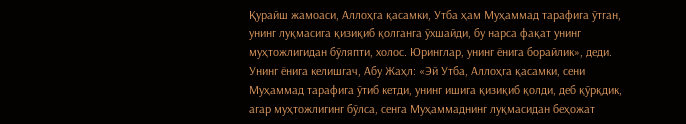Қурайш жамоаси, Аллоҳга қасамки, Утба ҳам Муҳаммад тарафига ўтган, унинг луқмасига қизиқиб қолганга ўхшайди, бу нарса фақат унинг муҳтожлигидан бўляпти, холос. Юринглар, унинг ёнига борайлик», деди. Унинг ёнига келишгач, Абу Жаҳл: «Эй Утба, Аллоҳга қасамки, сени Муҳаммад тарафига ўтиб кетди, унинг ишига қизиқиб қолди, деб қўрқдик, агар муҳтожлигинг бўлса, сенга Муҳаммаднинг луқмасидан беҳожат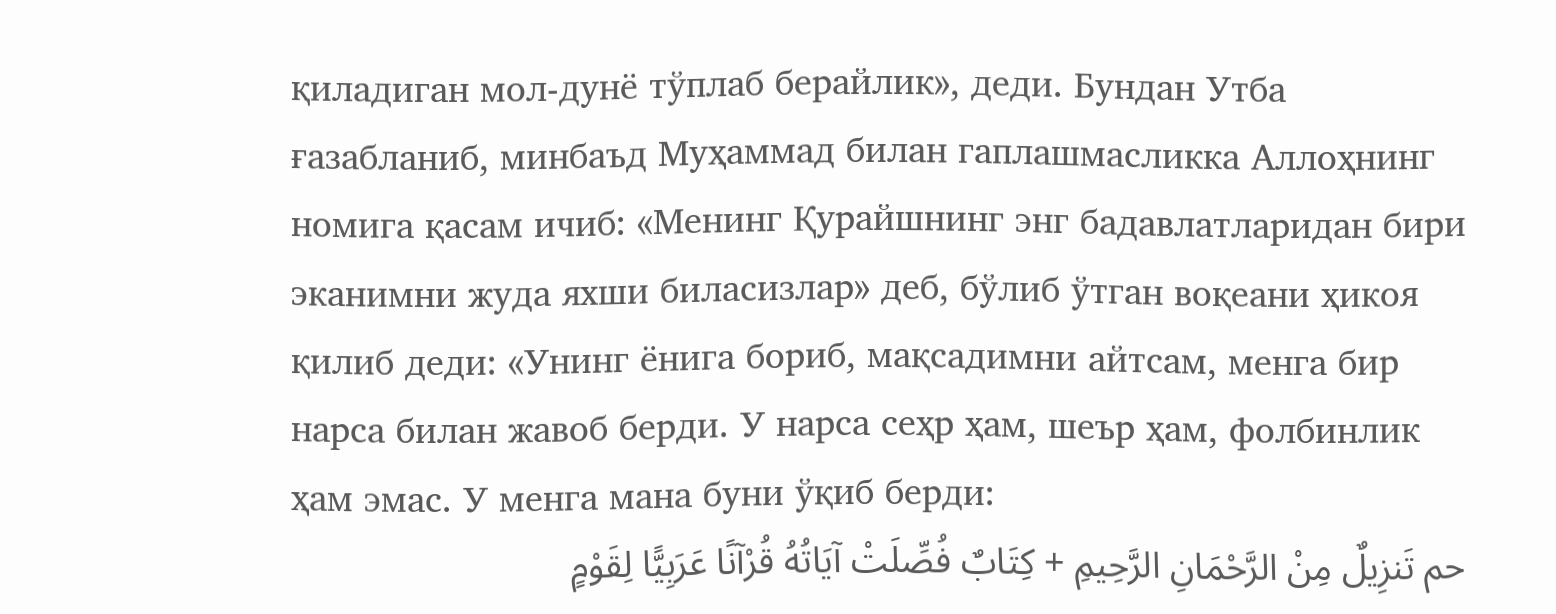қиладиган мол-дунё тўплаб берайлик», деди. Бундан Утба ғазабланиб, минбаъд Муҳаммад билан гаплашмасликка Аллоҳнинг номига қасам ичиб: «Менинг Қурайшнинг энг бадавлатларидан бири эканимни жуда яхши биласизлар» деб, бўлиб ўтган воқеани ҳикоя қилиб деди: «Унинг ёнига бориб, мақсадимни айтсам, менга бир нарса билан жавоб берди. У нарса сеҳр ҳам, шеър ҳам, фолбинлик ҳам эмас. У менга мана буни ўқиб берди:
حم تَنزِيلٌ مِنْ الرَّحْمَانِ الرَّحِيمِ + كِتَابٌ فُصِّلَتْ آيَاتُهُ قُرْآنًا عَرَبِيًّا لِقَوْمٍ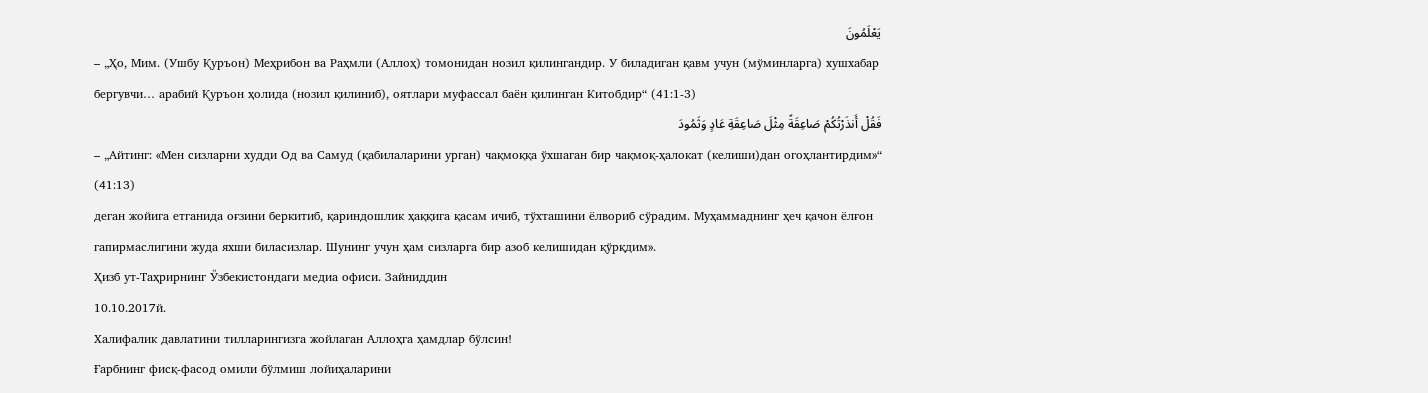يَعْلَمُونَ
– „Ҳо, Мим. (Ушбу Қуръон) Меҳрибон ва Раҳмли (Аллоҳ) томонидан нозил қилингандир. У биладиган қавм учун (мўминларга) хушхабар бергувчи… арабий Қуръон ҳолида (нозил қилиниб), оятлари муфассал баён қилинган Китобдир“ (41:1-3)
فَقُلْ أَنذَرْتُكُمْ صَاعِقَةً مِثْلَ صَاعِقَةِ عَادٍ وَثَمُودَ
– „Айтинг: «Мен сизларни худди Од ва Самуд (қабилаларини урган) чақмоққа ўхшаган бир чақмоқ-ҳалокат (келиши)дан огоҳлантирдим»“ (41:13)
деган жойига етганида оғзини беркитиб, қариндошлик ҳаққига қасам ичиб, тўхташини ёлвориб сўрадим. Муҳаммаднинг ҳеч қачон ёлғон гапирмаслигини жуда яхши биласизлар. Шунинг учун ҳам сизларга бир азоб келишидан қўрқдим».
Ҳизб ут-Таҳрирнинг Ўзбекистондаги медиа офиси. Зайниддин
10.10.2017й.
Халифалик давлатини тилларингизга жойлаган Аллоҳга ҳамдлар бўлсин!
Ғарбнинг фисқ-фасод омили бўлмиш лойиҳаларини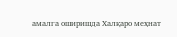амалга оширишда Халқаро меҳнат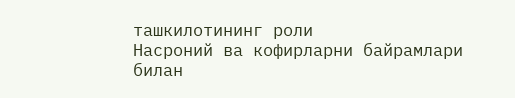ташкилотининг роли
Насроний ва кофирларни байрамлари билан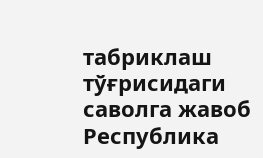табриклаш тўғрисидаги саволга жавоб
Республика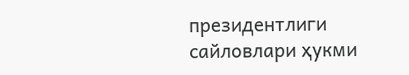президентлиги сайловлари ҳукми